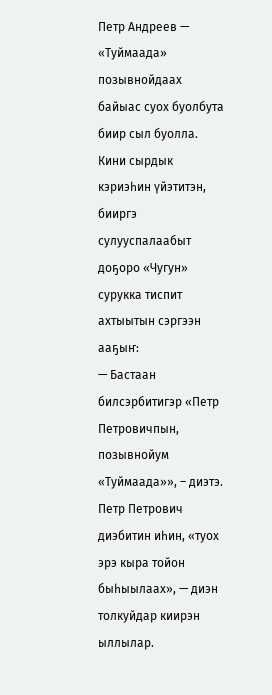Петр Андреев — «Туймаада» позывнойдаах байыас суох буолбута биир сыл буолла. Кини сырдык кэриэһин үйэтитэн, бииргэ сулууспалаабыт доҕоро «Чугун» сурукка тиспит ахтыытын сэргээн ааҕыҥ:
— Бастаан билсэрбитигэр «Петр Петровичпын, позывнойум «Туймаада»», – диэтэ. Петр Петрович диэбитин иһин, «туох эрэ кыра тойон быһыылаах», — диэн толкуйдар киирэн ыллылар.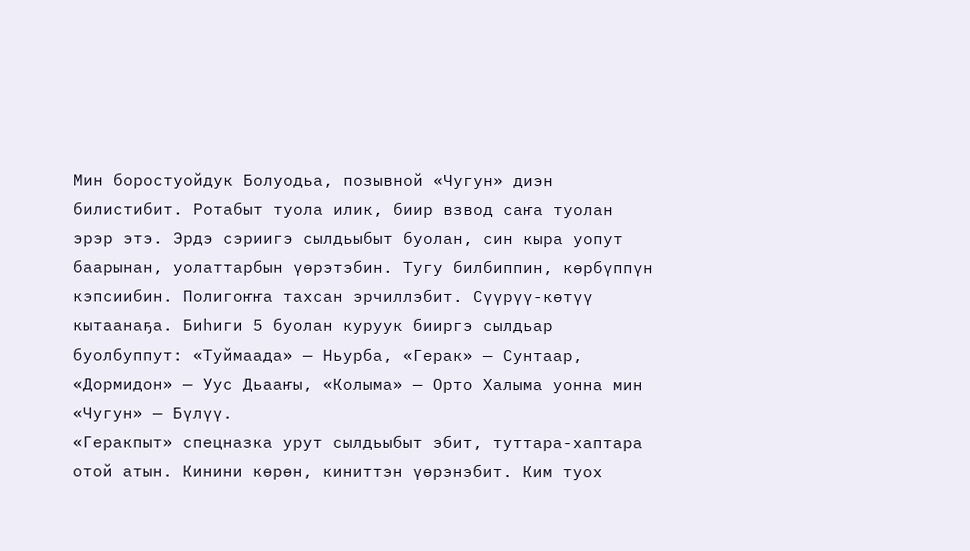Мин боростуойдук Болуодьа, позывной «Чугун» диэн билистибит. Ротабыт туола илик, биир взвод саҥа туолан эрэр этэ. Эрдэ сэриигэ сылдьыбыт буолан, син кыра уопут баарынан, уолаттарбын үөрэтэбин. Тугу билбиппин, көрбүппүн кэпсиибин. Полигоҥҥа тахсан эрчиллэбит. Сүүрүү-көтүү кытаанаҕа. Биһиги 5 буолан куруук бииргэ сылдьар буолбуппут: «Туймаада» — Ньурба, «Герак» — Сунтаар, «Дормидон» — Уус Дьааҥы, «Колыма» — Орто Халыма уонна мин «Чугун» — Бүлүү.
«Геракпыт» спецназка урут сылдьыбыт эбит, туттара-хаптара отой атын. Кинини көрөн, киниттэн үөрэнэбит. Ким туох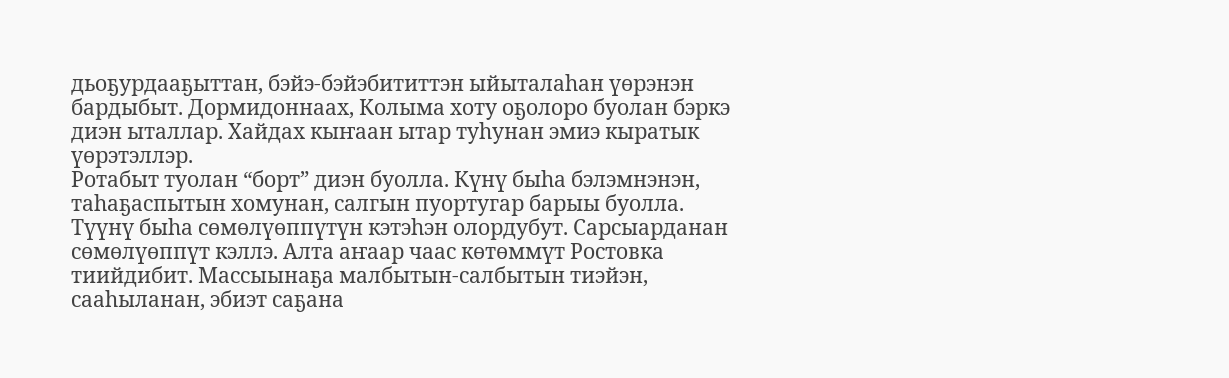дьоҕурдааҕыттан, бэйэ-бэйэбититтэн ыйыталаһан үөрэнэн бардыбыт. Дормидоннаах, Колыма хоту оҕолоро буолан бэркэ диэн ыталлар. Хайдах кыҥаан ытар туһунан эмиэ кыратык үөрэтэллэр.
Ротабыт туолан “борт” диэн буолла. Күнү быһа бэлэмнэнэн, таһаҕаспытын хомунан, салгын пуортугар барыы буолла. Түүнү быһа сөмөлүөппүтүн кэтэһэн олордубут. Сарсыарданан сөмөлүөппүт кэллэ. Алта аҥаар чаас көтөммүт Ростовка тиийдибит. Массыынаҕа малбытын-салбытын тиэйэн, сааһыланан, эбиэт саҕана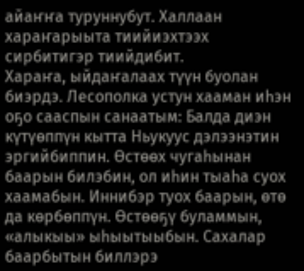айаҥҥа туруннубут. Халлаан хараҥарыыта тиийиэхтээх сирбитигэр тиийдибит.
Хараҥа, ыйдаҥалаах түүн буолан биэрдэ. Лесополка устун хааман иһэн оҕо сааспын санаатым: Балда диэн күтүөппүн кытта Ньукуус дэлээнэтин эргийбиппин. Өстөөх чугаһынан баарын билэбин, ол иһин тыаһа суох хаамабын. Иннибэр туох баарын, өтө да көрбөппүн. Өстөөҕү буламмын, «алыкыы» ыһыытыыбын. Сахалар баарбытын биллэрэ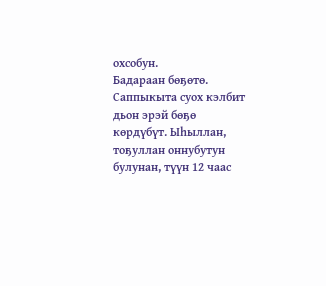охсобун.
Бадараан бөҕөтө. Саппыкыта суох кэлбит дьон эрэй бөҕө көрдүбүт. Ыһыллан, тоҕуллан оннубутун булунан, түүн 12 чаас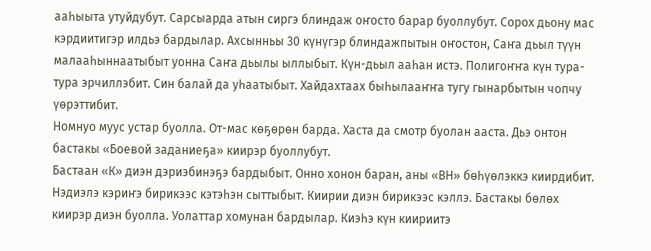ааһыыта утуйдубут. Сарсыарда атын сиргэ блиндаж оҥосто барар буоллубут. Сорох дьону мас кэрдиитигэр илдьэ бардылар. Ахсынньы 30 күнүгэр блиндажпытын оҥостон, Саҥа дьыл түүн малааһыннаатыбыт уонна Саҥа дьылы ыллыбыт. Күн-дьыл ааһан истэ. Полигоҥҥа күн тура-тура эрчиллэбит. Син балай да уһаатыбыт. Хайдахтаах быһылааҥҥа тугу гынарбытын чопчу үөрэттибит.
Номнуо муус устар буолла. От-мас көҕөрөн барда. Хаста да смотр буолан ааста. Дьэ онтон бастакы «Боевой заданиеҕа» киирэр буоллубут.
Бастаан «К» диэн дэриэбинэҕэ бардыбыт. Онно хонон баран, аны «ВН» бөһүөлэккэ киирдибит. Нэдиэлэ кэриҥэ бирикээс кэтэһэн сыттыбыт. Киирии диэн бирикээс кэллэ. Бастакы бөлөх киирэр диэн буолла. Уолаттар хомунан бардылар. Киэһэ күн киириитэ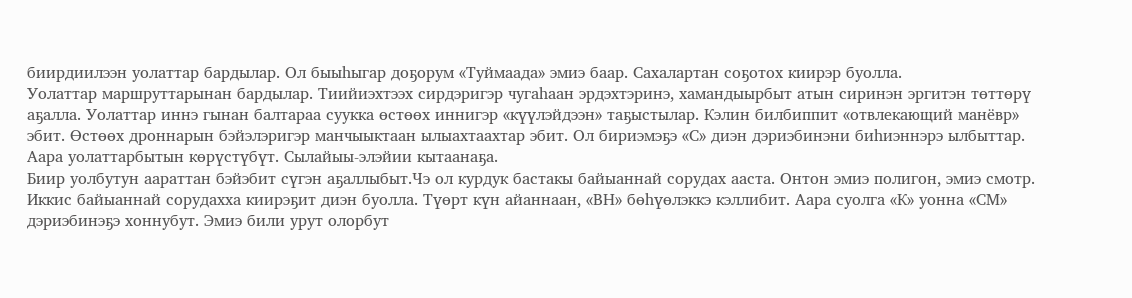биирдиилээн уолаттар бардылар. Ол быыһыгар доҕорум «Туймаада» эмиэ баар. Сахалартан соҕотох киирэр буолла.
Уолаттар маршруттарынан бардылар. Тиийиэхтээх сирдэригэр чугаһаан эрдэхтэринэ, хамандыырбыт атын сиринэн эргитэн төттөрү аҕалла. Уолаттар иннэ гынан балтараа суукка өстөөх иннигэр «күүлэйдээн» таҕыстылар. Кэлин билбиппит «отвлекающий манёвр» эбит. Өстөөх дроннарын бэйэлэригэр манчыыктаан ылыахтаахтар эбит. Ол бириэмэҕэ «С» диэн дэриэбинэни биһиэннэрэ ылбыттар. Аара уолаттарбытын көрүстүбүт. Сылайыы-элэйии кытаанаҕа.
Биир уолбутун аараттан бэйэбит сүгэн аҕаллыбыт.Чэ ол курдук бастакы байыаннай сорудах ааста. Онтон эмиэ полигон, эмиэ смотр. Иккис байыаннай сорудахха киирэҕит диэн буолла. Түөрт күн айаннаан, «ВН» бөһүөлэккэ кэллибит. Аара суолга «К» уонна «СМ» дэриэбинэҕэ хоннубут. Эмиэ били урут олорбут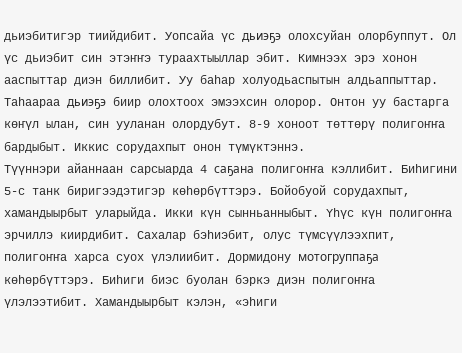дьиэбитигэр тиийдибит. Уопсайа үс дьиэҕэ олохсуйан олорбуппут. Ол үс дьиэбит син этэҥҥэ тураахтыыллар эбит. Кимнээх эрэ хонон ааспыттар диэн биллибит. Уу баһар холуодьаспытын алдьаппыттар. Таһаараа дьиэҕэ биир олохтоох эмээхсин олорор. Онтон уу бастарга көҥүл ылан, син ууланан олордубут. 8-9 хоноот төттөрү полигоҥҥа бардыбыт. Иккис сорудахпыт онон түмүктэннэ.
Түүннэри айаннаан сарсыарда 4 саҕана полигоҥҥа кэллибит. Биһигини 5-с танк биригээдэтигэр көһөрбүттэрэ. Бойобуой сорудахпыт, хамандыырбыт уларыйда. Икки күн сынньанныбыт. Үһүс күн полигоҥҥа эрчиллэ киирдибит. Сахалар бэһиэбит, олус түмсүүлээхпит, полигоҥҥа харса суох үлэлиибит. Дормидону мотогруппаҕа көһөрбүттэрэ. Биһиги биэс буолан бэркэ диэн полигоҥҥа үлэлээтибит. Хамандыырбыт кэлэн, «эһиги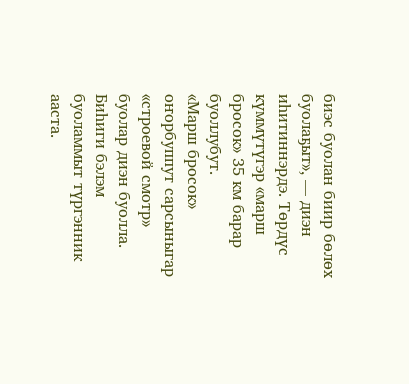биэс буолан биир бөлөх буолаҕыт», — диэн иһитиннэрдэ. Төрдүс күммүтүгэр «марш бросок» 35 км барар буоллубут.
«Марш бросок» оҥорбуппут сарсыныгар «строевой смотр» буолар диэн буолла. Биһиги бэлэм буоламмыт түргэнник ааста.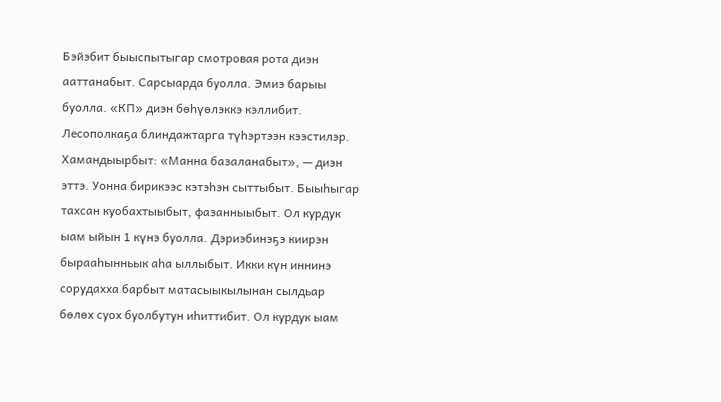Бэйэбит быыспытыгар смотровая рота диэн ааттанабыт. Сарсыарда буолла. Эмиэ барыы буолла. «КП» диэн бөһүөлэккэ кэллибит. Лесополкаҕа блиндажтарга түһэртээн кээстилэр. Хамандыырбыт: «Манна базаланабыт», — диэн эттэ. Уонна бирикээс кэтэһэн сыттыбыт. Быыһыгар тахсан куобахтыыбыт, фазанныыбыт. Ол курдук ыам ыйын 1 күнэ буолла. Дэриэбинэҕэ киирэн бырааһынньык аһа ыллыбыт. Икки күн иннинэ сорудахха барбыт матасыыкылынан сылдьар бөлөх суох буолбутун иһиттибит. Ол курдук ыам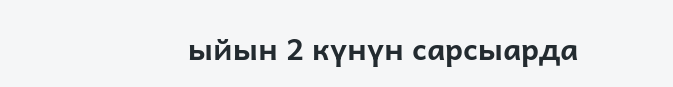ыйын 2 күнүн сарсыарда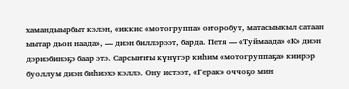хамандыырбыт кэлэн, «иккис «мотогруппа» оҥоробут, матасыыкыл сатаан ыытар дьон наада», — диэн биллэрээт, барда. Петя — «Туймаада» «К» диэн дэриэбинэҕэ баар этэ. Сарсыҥҥы күнүгэр киһим «мотогруппаҕа» киирэр буоллум диэн биһиэхэ кэллэ. Ону истээт, «Герак» оччоҕо мин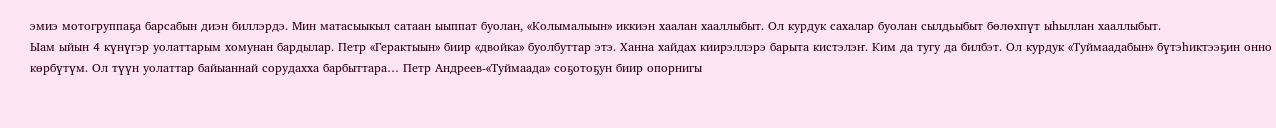эмиэ мотогруппаҕа барсабын диэн биллэрдэ. Мин матасыыкыл сатаан ыыппат буолан, «Колымалыын» иккиэн хаалан хааллыбыт. Ол курдук сахалар буолан сылдьыбыт бөлөхпүт ыһыллан хааллыбыт.
Ыам ыйын 4 күнүгэр уолаттарым хомунан бардылар. Петр «Герактыын» биир «двойка» буолбуттар этэ. Ханна хайдах киирэллэрэ барыта кистэлэҥ. Ким да тугу да билбэт. Ол курдук «Туймаадабын» бүтэһиктээҕин онно көрбүтүм. Ол түүн уолаттар байыаннай сорудахха барбыттара… Петр Андреев-«Туймаада» соҕотоҕун биир опорнигы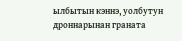ылбытын кэннэ, уолбутун дроннарынан граната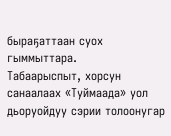быраҕаттаан суох гыммыттара.
Табаарыспыт, хорсун санаалаах «Туймаада» уол дьоруойдуу сэрии толоонугар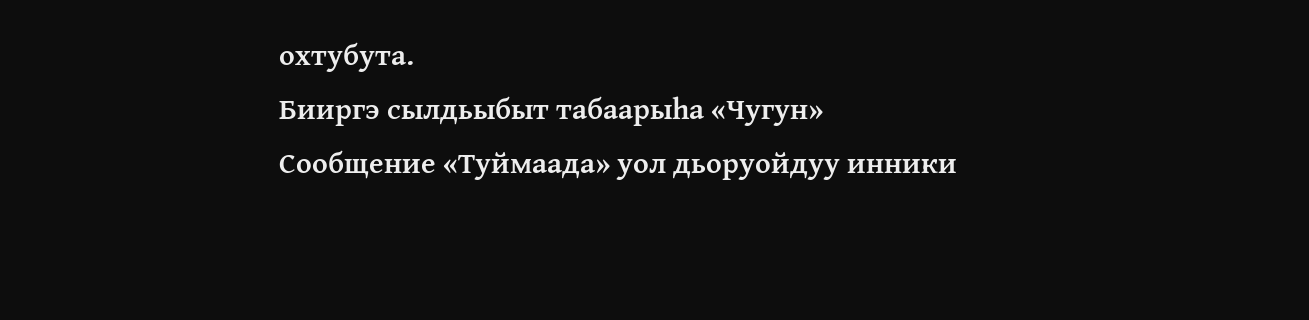охтубута.
Бииргэ сылдьыбыт табаарыһа «Чугун»
Сообщение «Туймаада» уол дьоруойдуу инники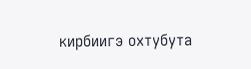кирбиигэ охтубута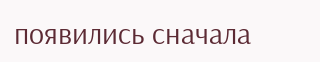появились сначала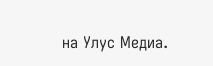на Улус Медиа.